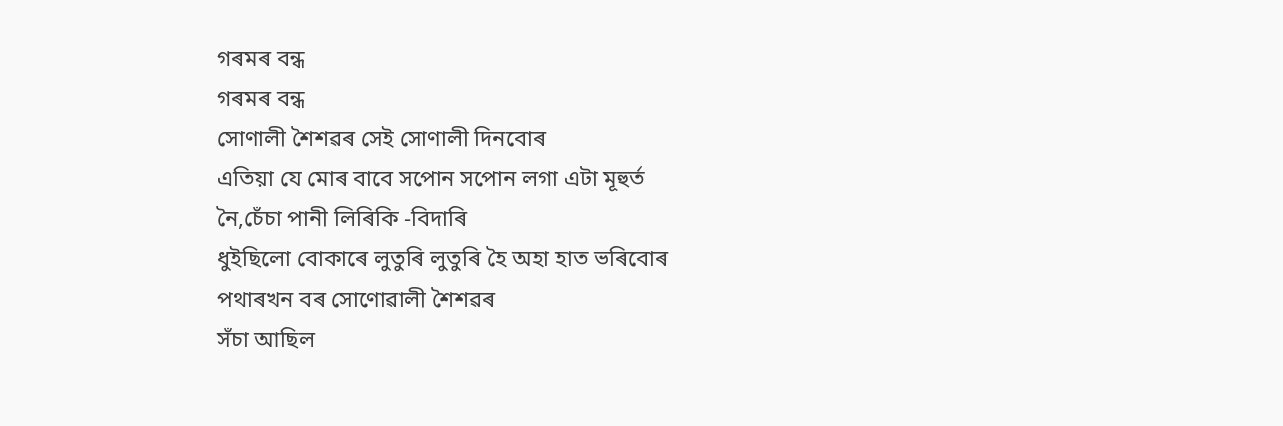গৰমৰ বন্ধ
গৰমৰ বন্ধ
সোণালী শৈশৱৰ সেই সোণালী দিনবোৰ
এতিয়া যে মোৰ বাবে সপোন সপোন লগা এটা মূহুৰ্ত
নৈ,চেঁচা পানী লিৰিকি -বিদাৰি
ধুইছিলো বোকাৰে লুতুৰি লুতুৰি হৈ অহা হাত ভৰিবোৰ
পথাৰখন বৰ সোণোৱালী শৈশৱৰ
সঁচা আছিল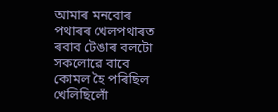আমাৰ মনবোৰ
পথাৰৰ খেলপথাৰত ৰবাব টেঙাৰ বলটো সকলোৱে বাবে
কোমল হৈ পৰিছিল
খেলিছিলোঁ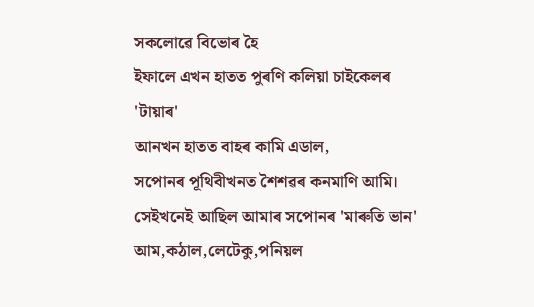সকলোৱে বিভোৰ হৈ
ইফালে এখন হাতত পুৰণি কলিয়া চাইকেলৰ 'টায়াৰ'
আনখন হাতত বাহৰ কামি এডাল,
সপোনৰ পূথিবীখনত শৈশৱৰ কনমাণি আমি।
সেইখনেই আছিল আমাৰ সপোনৰ 'মাৰুতি ভান'
আম,কঠাল,লেটেকু,পনিয়ল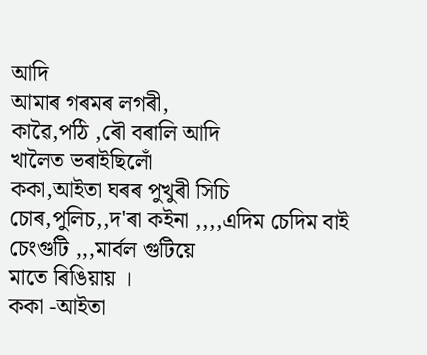আদি
আমাৰ গৰমৰ লগৰী,
কাৱৈ,পঠি ,ৰৌ বৰালি আদি
খালৈত ভৰাইছিলোঁ
ককা,আইতা ঘৰৰ পুখুৰী সিচি
চোৰ,পুলিচ,,দ'ৰা কইনা ,,,,এদিম চেদিম বাই
চেংগুটি ,,,মাৰ্বল গুটিয়ে
মাতে ৰিঙিয়ায় ।
ককা -আইতা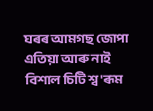ঘৰৰ আমগছ জোপা এতিয়া আৰু নাই
বিশাল চিটি শ্ব'ৰূম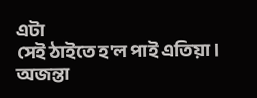এটা
সেই ঠাইতে হ'ল পাই এতিয়া ।
অজন্তা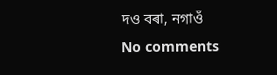দও বৰা, নগাওঁ
No comments